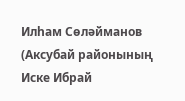Илһам Сөләйманов (Аксубай районының Иске Ибрай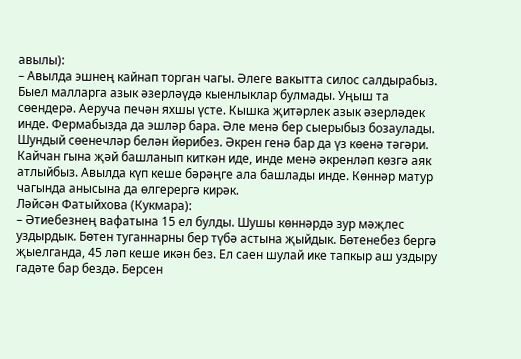авылы):
– Авылда эшнең кайнап торган чагы. Әлеге вакытта силос салдырабыз. Быел малларга азык әзерләүдә кыенлыклар булмады. Уңыш та сөендерә. Аеруча печән яхшы үсте. Кышка җитәрлек азык әзерләдек инде. Фермабызда да эшләр бара. Әле менә бер сыерыбыз бозаулады. Шундый сөенечләр белән йөрибез. Әкрен генә бар да үз көенә тәгәри. Кайчан гына җәй башланып киткән иде, инде менә әкренләп көзгә аяк атлыйбыз. Авылда күп кеше бәрәңге ала башлады инде. Көннәр матур чагында анысына да өлгерергә кирәк.
Ләйсән Фатыйхова (Кукмара):
– Әтиебезнең вафатына 15 ел булды. Шушы көннәрдә зур мәҗлес уздырдык. Бөтен туганнарны бер түбә астына җыйдык. Бөтенебез бергә җыелганда, 45 ләп кеше икән без. Ел саен шулай ике тапкыр аш уздыру гадәте бар бездә. Берсен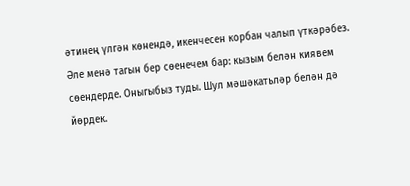әтинең үлгән көнендә, икенчесен корбан чалып үткәрәбез. Әле менә тагын бер сөенечем бар: кызым белән киявем сөендерде. Оныгыбыз туды. Шул мәшәкатьләр белән дә йөрдек.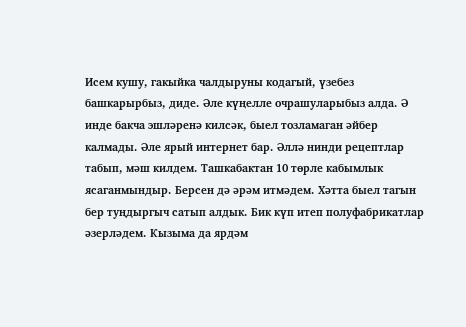Исем кушу, гакыйка чалдыруны кодагый, үзебез башкарырбыз, диде. Әле күңелле очрашуларыбыз алда. Ә инде бакча эшләренә килсәк, быел тозламаган әйбер калмады. Әле ярый интернет бар. Әллә нинди рецептлар табып, мәш килдем. Ташкабактан 10 төрле кабымлык ясаганмындыр. Берсен дә әрәм итмәдем. Хәтта быел тагын бер туңдыргыч сатып алдык. Бик күп итеп полуфабрикатлар әзерләдем. Кызыма да ярдәм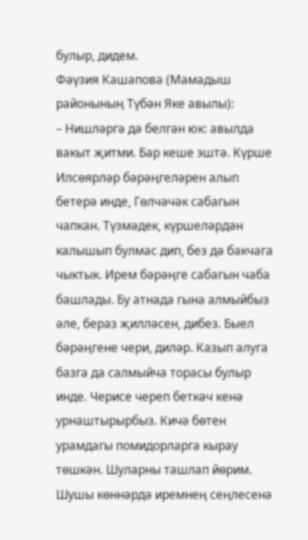булыр, дидем.
Фәүзия Кашапова (Мамадыш районының Түбән Яке авылы):
– Нишләргә дә белгән юк: авылда вакыт җитми. Бар кеше эштә. Күрше Илсөярләр бәрәңгеләрен алып бетерә инде, Гөлчәчәк сабагын чапкан. Түзмәдек, күршеләрдән калышып булмас дип, без дә бакчага чыктык. Ирем бәрәңге сабагын чаба башлады. Бу атнада гына алмыйбыз әле, бераз җилләсен, дибез. Быел бәрәңгене чери, диләр. Казып алуга базга да салмыйча торасы булыр инде. Черисе череп беткәч кенә урнаштырырбыз. Кичә бөтен урамдагы помидорларга кырау төшкән. Шуларны ташлап йөрим. Шушы көннәрдә иремнең сеңлесенә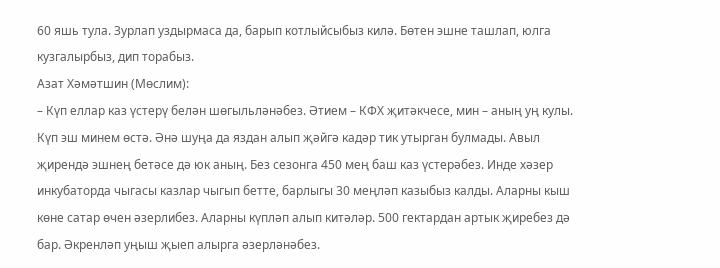60 яшь тула. Зурлап уздырмаса да, барып котлыйсыбыз килә. Бөтен эшне ташлап, юлга кузгалырбыз, дип торабыз.
Азат Хәмәтшин (Мөслим):
– Күп еллар каз үстерү белән шөгыльләнәбез. Әтием – КФХ җитәкчесе, мин – аның уң кулы. Күп эш минем өстә. Әнә шуңа да яздан алып җәйгә кадәр тик утырган булмады. Авыл җирендә эшнең бетәсе дә юк аның. Без сезонга 450 мең баш каз үстерәбез. Инде хәзер инкубаторда чыгасы казлар чыгып бетте, барлыгы 30 меңләп казыбыз калды. Аларны кыш көне сатар өчен әзерлибез. Аларны күпләп алып китәләр. 500 гектардан артык җиребез дә бар. Әкренләп уңыш җыеп алырга әзерләнәбез.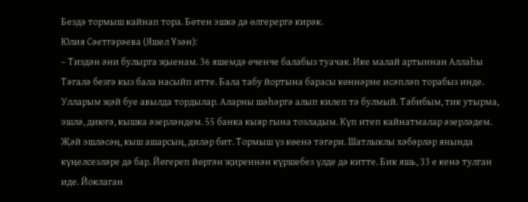Бездә тормыш кайнап тора. Бөтен эшкә дә өлгерергә кирәк.
Юлия Сәетгәрәева (Яшел Үзән):
– Тиздән әни булырга җыенам. 36 яшемдә өченче балабыз туачак. Ике малай артыннан Аллаһы Тәгалә безгә кыз бала насыйп итте. Бала табу йортына барасы көннәрне исәпләп торабыз инде. Улларым җәй буе авылда тордылар. Аларны шәһәргә алып килеп тә булмый. Табибым, тик утырма, эшлә, диюгә, кышка әзерләндем. 55 банка кыяр гына тозладым. Күп итеп кайнатмалар әзерләдем. Җәй эшләсәң, кыш ашарсың, диләр бит. Тормыш үз көенә тәгәри. Шатлыклы хәбәрләр янында күңелсезләре дә бар. Йөгереп йөргән җиреннән күршебез үлде дә китте. Бик яшь, 33 е кенә тулган иде. Йоклаган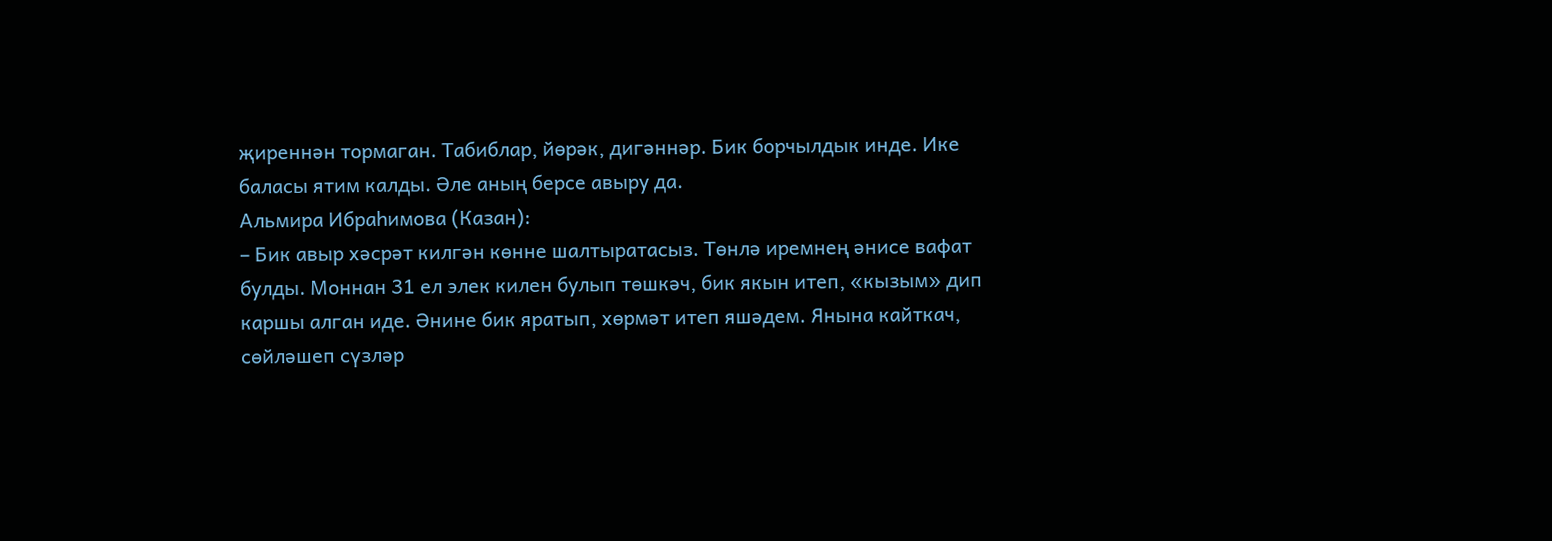җиреннән тормаган. Табиблар, йөрәк, дигәннәр. Бик борчылдык инде. Ике баласы ятим калды. Әле аның берсе авыру да.
Альмира Ибраһимова (Казан):
– Бик авыр хәсрәт килгән көнне шалтыратасыз. Төнлә иремнең әнисе вафат булды. Моннан 31 ел элек килен булып төшкәч, бик якын итеп, «кызым» дип каршы алган иде. Әнине бик яратып, хөрмәт итеп яшәдем. Янына кайткач, сөйләшеп сүзләр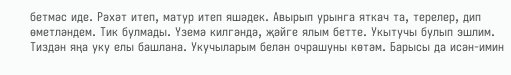бетмәс иде. Рәхәт итеп, матур итеп яшәдек. Авырып урынга яткач та, терелер, дип өметләндем. Тик булмады. Үземә килгәндә, җәйге ялым бетте. Укытучы булып эшлим. Тиздән яңа уку елы башлана. Укучыларым белән очрашуны көтәм. Барысы да исән-имин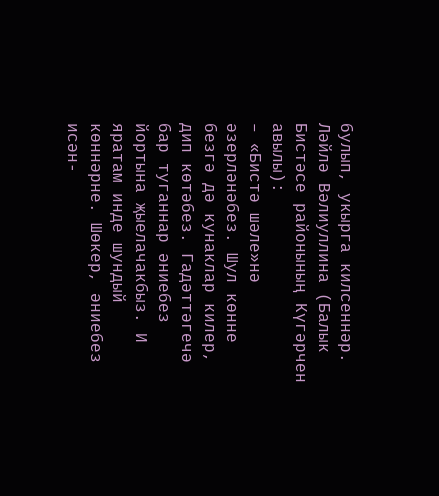булып, укырга килсеннәр.
Ләйлә Вәлиуллина (Балык Бистәсе районының Күгәрчен авылы):
– «Бистә шәле»нә әзерләнәбез. Шул көнне безгә дә кунаклар килер, дип көтәбез. Гадәттәгечә бар туганнар әниебез йортына җыелачакбыз. И яратам инде шундый көннәрне. Шөкер, әниебез исән-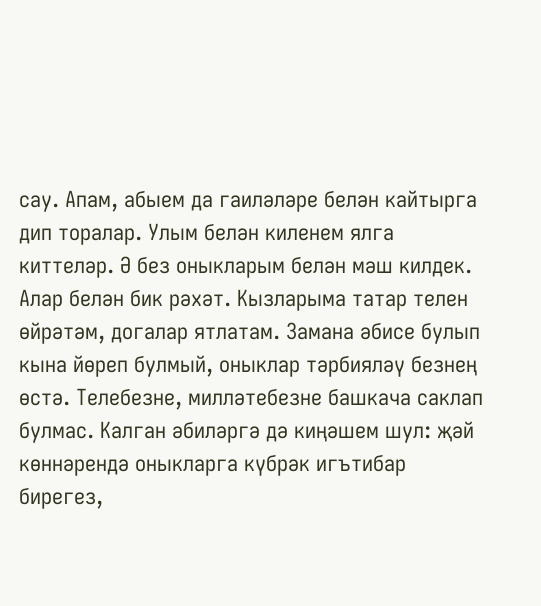сау. Апам, абыем да гаиләләре белән кайтырга дип торалар. Улым белән киленем ялга киттеләр. Ә без оныкларым белән мәш килдек. Алар белән бик рәхәт. Кызларыма татар телен өйрәтәм, догалар ятлатам. Замана әбисе булып кына йөреп булмый, оныклар тәрбияләү безнең өстә. Телебезне, милләтебезне башкача саклап булмас. Калган әбиләргә дә киңәшем шул: җәй көннәрендә оныкларга күбрәк игътибар бирегез,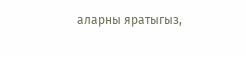аларны яратыгыз,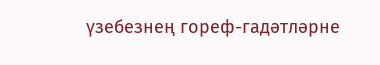үзебезнең гореф-гадәтләрне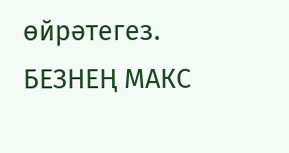өйрәтегез.
БЕЗНЕҢ МАКС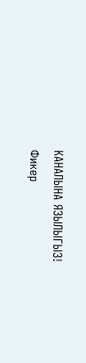КАНАЛЫНА ЯЗЫЛЫГЫЗ!
Фикер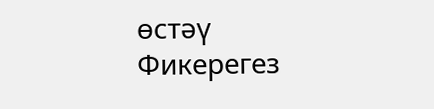өстәү
Фикерегез